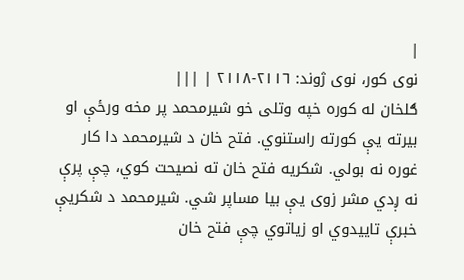|
نوى کور، نوى ژوند: ٢١١٦-٢١١٨ | |||
ګلخان له کوره خپه وتلى خو شيرمحمد پر مخه ورځې او بيرته يې کورته راستنوي. فتح خان د شيرمحمد دا کار غوره نه بولي. شکريه فتح خان ته نصيحت کوي، چې پرې نه ږدي مشر زوى يې بيا مساپر شي. شيرمحمد د شکريې خبرې تاييدوي او زياتوي چې فتح خان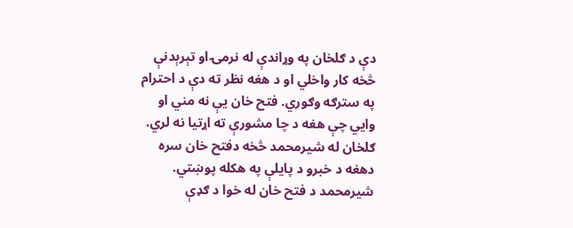دې د ګلخان په وړاندې له نرمۍ او تېرېدنې څخه کار واخلي او د هغه نظر ته دې د احترام په سترګه وګوري. فتح خان يې نه مني او وايي چې هغه د چا مشورې ته اړتيا نه لري. ګلخان له شيرمحمد څخه دفتح خان سره دهغه د خبرو د پايلې په هکله پوښتي. شيرمحمد د فتح خان له خوا د ګډې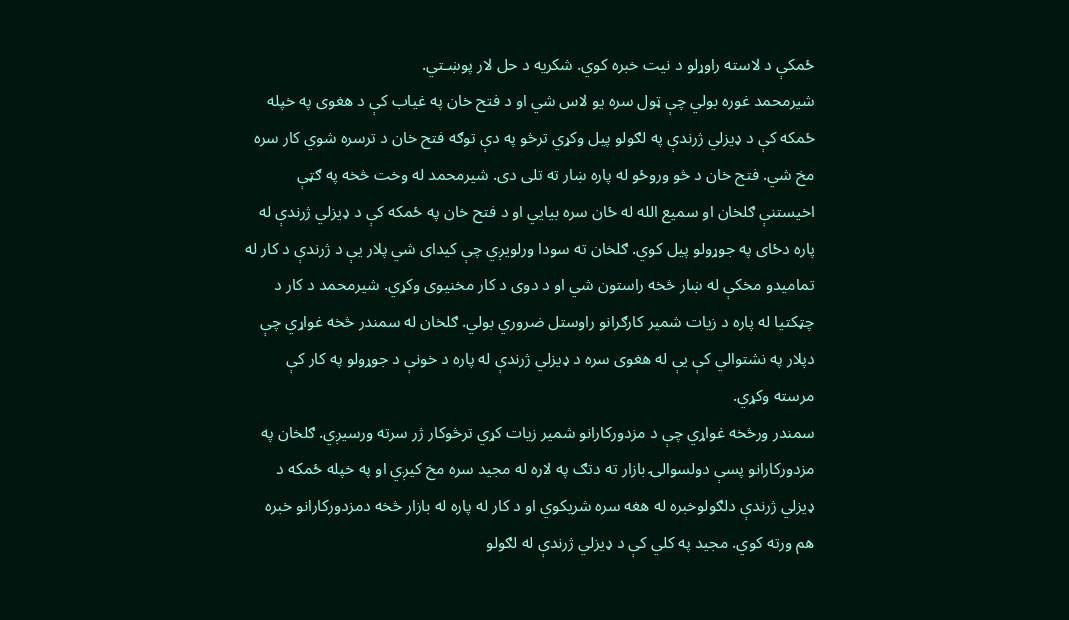ځمکې د لاسته راوړلو د نيت خبره کوي. شکريه د حل لار پوښـتي.
شيرمحمد غوره بولي چې ټول سره يو لاس شي او د فتح خان په غياب کې د هغوى په خپله ځمکه کې د ډيزلي ژرندې په لګولو پيل وکړي ترڅو په دې توګه فتح خان د ترسره شوي کار سره مخ شي. فتح خان د څو وروځو له پاره ښار ته تلى دى. شيرمحمد له وخت څخه په ګټې اخيستنې ګلخان او سميع الله له ځان سره بيايي او د فتح خان په ځمکه کې د ډيزلي ژرندې له پاره دځاى په جوړولو پيل کوي. ګلخان ته سودا ورلويږي چې کيداى شي پلار يې د ژرندې د کار له تماميدو مخکې له ښار څخه راستون شي او د دوى د کار مخنيوى وکړي. شيرمحمد د کار د چټکتيا له پاره د زيات شمير کارګرانو راوستل ضروري بولي. ګلخان له سمندر څخه غواړي چې دپلار په نشتوالي کې يې له هغوى سره د ډيزلي ژرندې له پاره د خونې د جوړولو په کار کې مرسته وکړي.
سمندر ورڅخه غواړي چې د مزدورکارانو شمير زيات کړي ترڅوکار ژر سرته ورسيږي. ګلخان په مزدورکارانو پسې دولسوالۍ بازار ته دتګ په لاره له مجيد سره مخ کيږي او په خپله ځمکه د ډيزلي ژرندې دلګولوخبره له هغه سره شريکوي او د کار له پاره له بازار څخه دمزدورکارانو خبره هم ورته کوي. مجيد په کلي کې د ډيزلي ژرندې له لګولو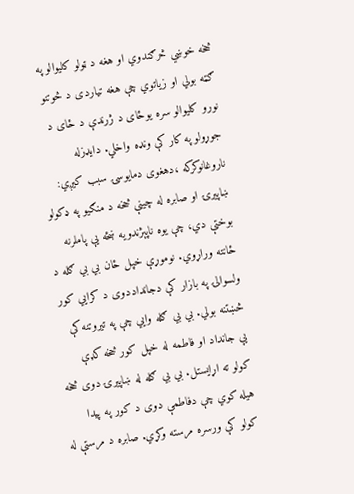څخه خوښي څرګندوي او هغه د ټولو کليوالو په ګټه بولي او زياتوي چې هغه تياردى د څوتنو نورو کليوالو سره يوځاى د ژرندې د ځاى د جوړولو په کار کې ونډه واخلي. دايډزله ناروغانوکرکه ،دهغوى دمايوسۍ سبب کيږي: ښاپيرۍ او صابره له چينې څخه د منګيو په ډکولو بوختې دي، چې يوه ناپېژندويه ښځه يې پاملرنه ځانته وراړوي. نوموړې خپل ځان بي بي ګله د ولسوالۍ په بازار کې دجانداددوى د کرايي کور څښتنه بولي. بي بي ګله وايي چې په تيروتنه کې يې جانداد او فاطمه له خپل کور څخه کډې کولو ته اړايستل. بي بي ګله له ښاپيرۍ دوى څخه هيله کوي چې دفاطمې دوى د کور په پيدا کولو کې ورسره مرسته وکړي. صابره د مرستې له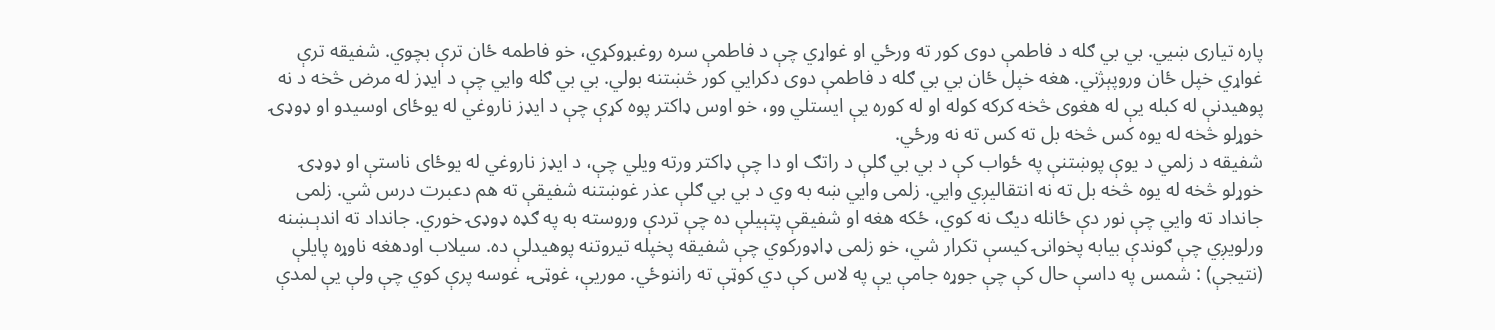پاره تيارى ښيي. بي بي ګله د فاطمې دوى کور ته ورځي او غواړي چې د فاطمې سره روغبړوکړي، خو فاطمه ځان ترې بچوي. شفيقه ترې غواړي خپل ځان وروپېژني. هغه خپل ځان بي بي ګله د فاطمې دوى دکرايي کور څښتنه بولي. بي بي ګله وايي چې د ايډز له مرض څخه د نه پوهيدنې له کبله يې له هغوى څخه کرکه کوله او له کوره يې ايستلي وو، خو اوس ډاکتر پوه کړې چې د ايډز ناروغي له يوځاى اوسيدو او ډوډۍ خوړلو څخه له يوه کس څخه بل ته کس ته نه ورځي.
شفيقه د زلمي د يوې پوښتنې په ځواب کې د بي بي ګلې د راتګ او دا چې ډاکتر ورته ويلي چې، د ايډز ناروغي له يوځاى ناستې او ډوډۍ خوړلو څخه له يوه څخه بل ته نه انتقاليږي وايي. زلمى وايي ښه به وي د بي بي ګلې عذر غوښتنه شفيقې ته هم دعبرت درس شي. زلمى جانداد ته وايي چې نور دې ځانله ديګ نه کوي، ځکه هغه او شفيقې پتېيلې ده چې تردې وروسته به په ګډه ډوډۍ خوري. جانداد ته اندېـښنه ورلويږي چې ګوندې بيابه پخوانۍ کيسې تکرار شي، خو زلمى ډاډورکوي چې شفيقه پخپله تيروتنه پوهيدلې ده. سيلاب اودهغه ناوړه پايلې (نتيجې) : شمس په داسې حال کې چې جوړه جامې يې په لاس کې دي کوټې ته راننوځي. موريې، غوټۍ، غوسه پرې کوي چې ولې يې لمدې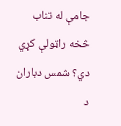جامې له تناب څخه راټولې کړي دي؟ شمس دباران د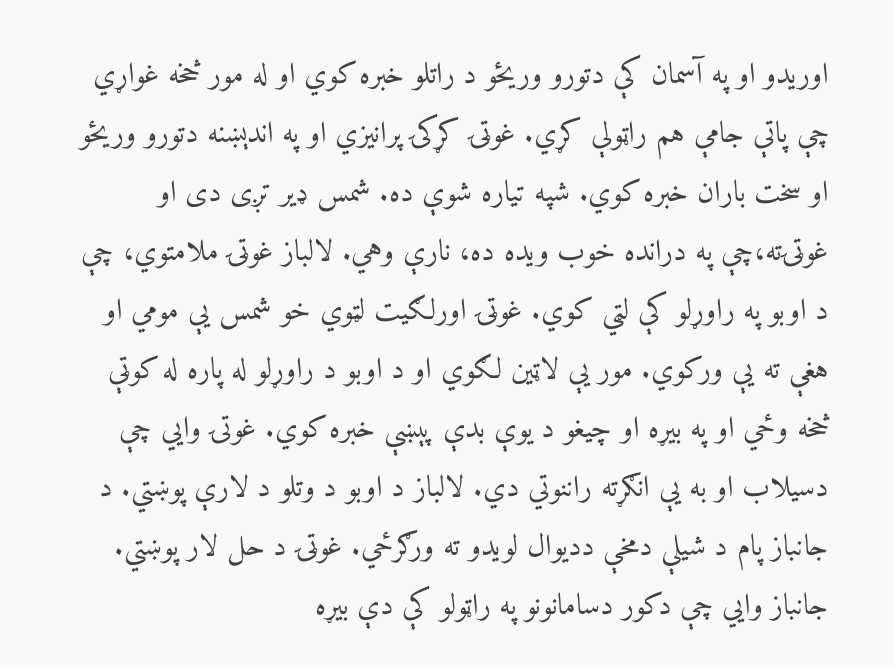اوريدو او په آسمان کې دتورو وريځو د راتلو خبره کوي او له مور څخه غواړي چې پاتې جامې هم راټولې کړي. غوټۍ کړکۍ پرانيزي او په اندېښنه دتورو وريځو او سخت باران خبره کوي. شپه تياره شوې ده. شمس ډير تږى دى او غوټۍته،چې په درانده خوب ويده ده، نارې وهي. لالباز غوټۍ ملامتوي، چې د اوبو په راوړلو کې لټي کوي. غوټۍ اورلګيت لټوي خو شمس يې مومي او هغې ته يې ورکوي. مور يې لاټين لګوي او د اوبو د راوړلو له پاره له کوټې څخه وځي او په بيړه او چيغو د يوې بدې پېښې خبره کوي. غوتۍ وايي چې دسيلاب او به يې انګړته راننوتي دي. لالباز د اوبو د وتلو د لارې پوښتي. د جانباز پام د شيلې دمخې دديوال لويدو ته ورګرځي. غوټۍ د حل لار پوښتي. جانباز وايي چې دکور دسامانونو په راټولو کې دې بيړه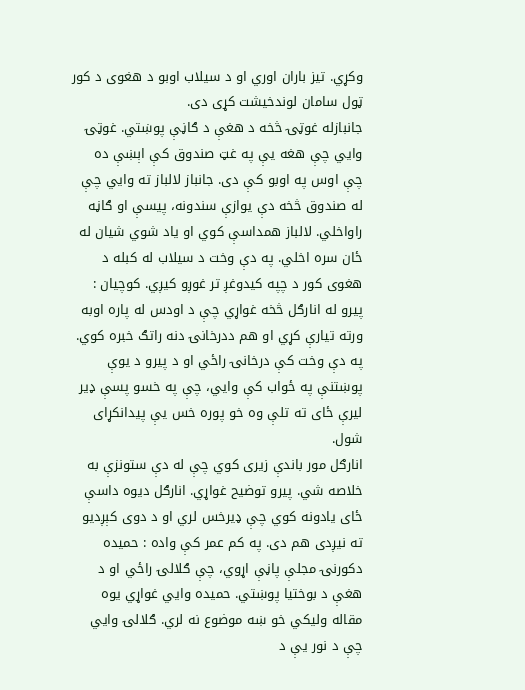وکړي. تيز باران اوري او د سيلاب اوبو د هغوى د کور ټول سامان لوندخيشت کړى دى.
جانبازله غوټۍ څخه د هغې د ګاڼې پوښتي. غوټۍ وايي چې هغه يې په غټ صندوق کې اېښې ده چې اوس په اوبو کې دى. جانباز لالباز ته وايي چې له صندوق څخه دې يوازې سندونه، پيسې او ګاڼه راواخلي. لالباز همداسې کوي او ياد شوي شيان له ځان سره اخلي. په دې وخت د سيلاب له کبله د هغوى کور د چپه کيدوغږ تر غوږو کيږي. کوچيان : پيرو له انارګل څخه غواړي چې د اودس له پاره اوبه ورته تيارې کړي او هم ددرخانۍ دنه راتګ خبره کوي. په دې وخت کې درخانۍ راځي او د پيرو د يوې پوښتنې په ځواب کې وايي، چې په خسو پسې ډير ليرې ځاى ته تلې وه خو پوره خس يې پيدانکړاى شول.
انارګل مور باندې زيرى کوي چې له دې ستونزې به خلاصه شي. پيرو توضيح غواړي. انارګل ديوه داسې ځاى يادونه کوي چې ډيرخس لري او د دوى کېږديو ته نيږدى هم دى. په کم عمر کې واده : حميده دکورنۍ مجلې پاڼې اړوي، چې ګلالۍ راځي او د هغې د بوختيا پوښتي. حميده وايي غواړي يوه مقاله وليکي خو ښه موضوع نه لري. ګلالۍ وايي چې د نور يې د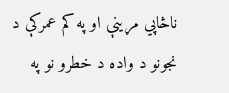ناڅاپي مړينې او په کم عمرکې د نجونو د واده د خطرو نو په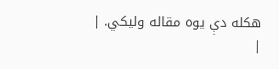هکله دې يوه مقاله وليکي. |
|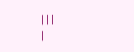|||
|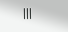|||